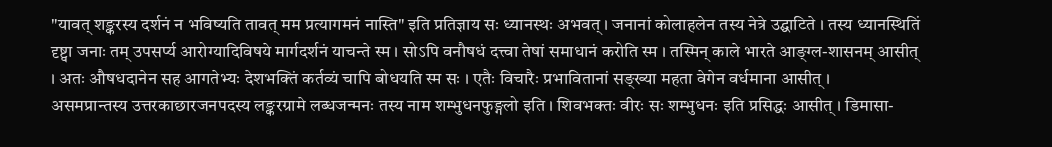"यावत् शङ्करस्य दर्शनं न भविष्यति तावत् मम प्रत्यागमनं नास्ति" इति प्रतिज्ञाय सः ध्यानस्थः अभवत् । जनानां कोलाहलेन तस्य नेत्रे उद्घाटिते । तस्य ध्यानस्थितिं दृष्ट्वा जनाः तम् उपसर्प्य आरोग्यादिविषये मार्गदर्शनं याचन्ते स्म । सोऽपि वनौषधं दत्त्वा तेषां समाधानं करोति स्म । तस्मिन् काले भारते आङ्ग्ल-शासनम् आसीत् । अतः औषधदानेन सह आगतेभ्यः देशभक्तिं कर्तव्यं चापि बोधयति स्म सः । एतैः विचारैः प्रभावितानां सङ्ख्या महता वेगेन वर्धमाना आसीत् ।
असमप्रान्तस्य उत्तरकाछारजनपदस्य लङ्करग्रामे लब्धजन्मनः तस्य नाम शम्भुधनफुङ्गलो इति । शिवभक्तः वीरः सः शम्भुधनः इति प्रसिद्धः आसीत् । डिमासा-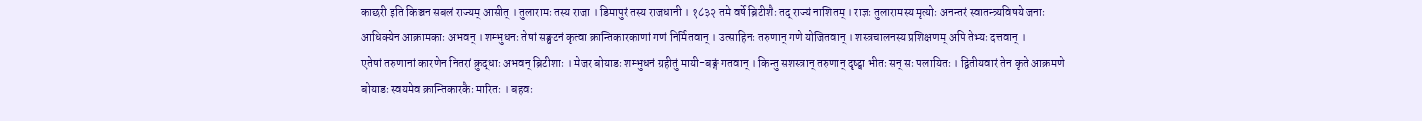काछरी इति किञ्चन सबलं राज्यम् आसीत् । तुलारामः तस्य राजा । डिमापुरं तस्य राजधानी । १८३२ तमे वर्षे ब्रिटीशैः तद् राज्यं नाशितम् । राज्ञः तुलारामस्य मृत्योः अनन्तरं स्वातन्त्र्यविषये जनाः आधिक्येन आक्रामकाः अभवन् । शम्भुधनः तेषां सङ्घटनं कृत्वा क्रान्तिकारकाणां गणं निर्मितवान् । उत्साहिनः तरुणान् गणे योजितवान् । शस्त्रचालनस्य प्रशिक्षणम् अपि तेभ्यः दत्तवान् ।
एतेषां तरुणानां कारणेन नितरां क्रुद्धाः अभवन् ब्रिटीशाः । मेजर बोयाडः शम्भुधनं ग्रहीतुं मायी-बङ्गं गतवान् । किन्तु सशस्त्रान् तरुणान् दृष्ट्वा भीतः सन् सः पलायितः । द्वितीयवारं तेन कृते आक्रमणे बोयाडः स्वयमेव क्रान्तिकारकैः मारितः । बहवः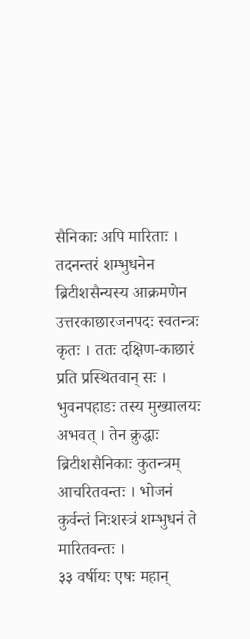सैनिकाः अपि मारिताः । तदनन्तरं शम्भुधनेन ब्रिटीशसैन्यस्य आक्रमणेन उत्तरकाछारजनपदः स्वतन्त्रः कृतः । ततः दक्षिण-काछारं प्रति प्रस्थितवान् सः । भुवनपहाडः तस्य मुख्यालयः अभवत् । तेन क्रुद्धाः ब्रिटीशसैनिकाः कुतन्त्रम् आचरितवन्तः । भोजनं कुर्वन्तं निःशस्त्रं शम्भुधनं ते मारितवन्तः ।
३३ वर्षीयः एषः महान्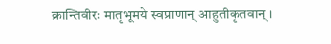क्रान्तिवीरः मातृभूमये स्वप्राणान् आहुतीकृतवान् ।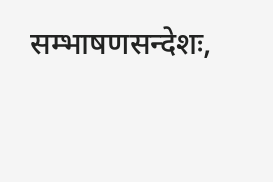सम्भाषणसन्देशः,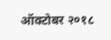ऑक्टोबर २०१८